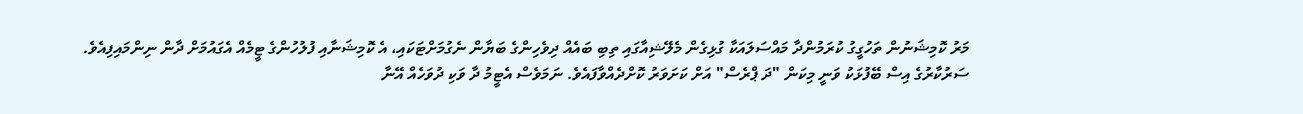މަރު ކޮމިޝަނުން ތަހުގީގު ކުރަމުންދާ މައްސަލައަކާ ގުޅިގެން މެލޭޝިއާގައި ތިބި ބައެއް ދިވެހިންގެ ބަޔާން ނެގުމަށްޓަކައި، އެ ކޮމިޝަނާއި ފުލުހުންގެ ޓީމެއް އެގައުމަށް ދާން ނިންމައިފިއެވެ.
ސަރުކާރުގެ އިސް ބޭފުޅަކު ވަނީ މިކަން "ދަ ޕްރެސް" އަށް ކަށަވަރު ކޮށްދެއްވާފައެވެ. ނަމަވެސް އެޓީމު ދާ ވަކި ދުވަހެއް އޭނާ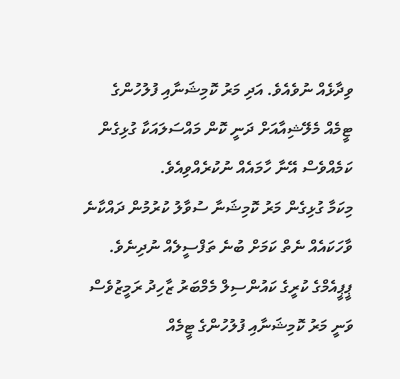ވިދާޅެއް ނުވެއެވެ. އަދި މަރު ކޮމިޝަނާއި ފުލުހުންގެ ޓީމެއް މެލޭޝިއާއަށް ދަނީ ކޮން މައްސަލައަކާ ގުޅިގެން ކަމެއްވެސް އޭނާ ހާމައެއް ނުކުރެއްވިއެވެ.
މިކަމާ ގުޅިގެން މަރު ކޮމިޝަނާ ސުވާލު ކުރުމުން ދައްކާނެ ވާހަކައެއް ނެތް ކަމަށް ބުނެ ތަފްސީލެއް ނުދިނެވެ.
ޕީޕީއެމްގެ ކުރީގެ ކައުންސިލް މެމްބަރު ޒާހިދު ރަމީޒުވެސް ވަނީ މަރު ކޮމިޝަނާއި ފުލުހުންގެ ޓީމެއް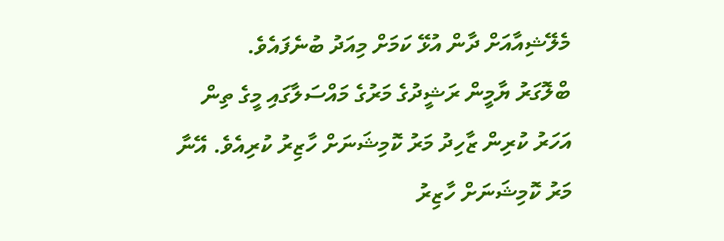މެލޭޝިއާއަށް ދާން އުޅޭ ކަމަށް މިއަދު ބުނެފައެވެ.
ބްލޮގަރު ޔާމީން ރަޝީދުގެ މަރުގެ މައްސަލާގައި މީގެ ތިން އަހަރު ކުރިން ޒާހިދު މަރު ކޮމިޝަނަށް ހާޒިރު ކުރިއެވެ. އޭނާ މަރު ކޮމިޝަނަށް ހާޒިރު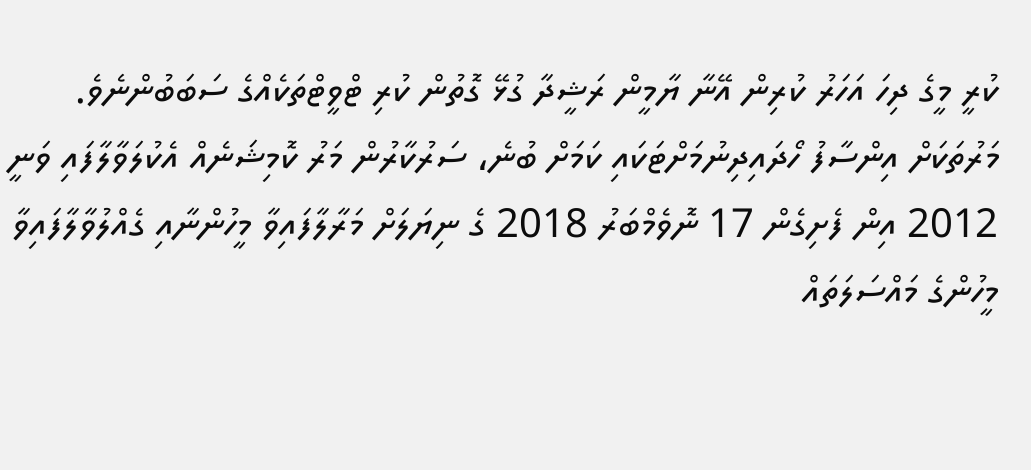ކުރީ މީގެ ދިހަ އަހަރު ކުރިން އޭނާ ޔާމީން ރަޝީދާ ގުޅޭ ގޮތުން ކުރި ޓްވީޓްތަކެއްގެ ސަބަބުންނެވެ.
މަރުތަކަށް އިންސާފު ހޯދައިދިނުމަށްޓަކައި ކަމަށް ބުނެ، ސަރުކާރުން މަރު ކޮމިޝަނެއް އެކުލަވާލާފައި ވަނީ 2012 އިން ފެށިގެން 17 ނޮވެމްބަރު 2018 ގެ ނިޔަލަށް މަރާލާފައިވާ މީހުންނާއި ގެއްލުވާލާފައިވާ މީހުންގެ މައްސަލަތައް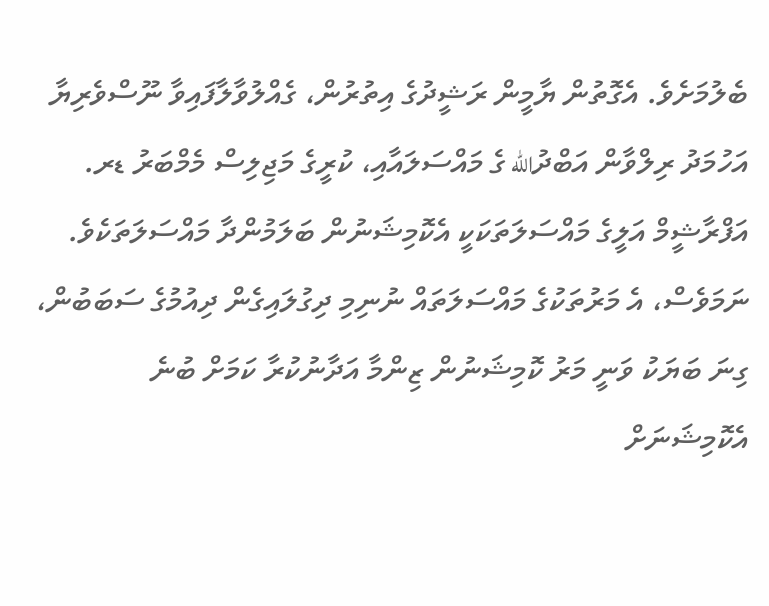ބެލުމަށެވެ. އެގޮތުން ޔާމީން ރަޝީދުގެ އިތުރުން، ގެއްލުވާލާފައިވާ ނޫސްވެރިޔާ އަހުމަދު ރިލްވާން އަބްދުالله ގެ މައްސަލައާއި، ކުރީގެ މަޖިލިސް މެމްބަރު ޑރ. އަފްރާޝީމް އަލީގެ މައްސަލަތަކަކީ އެކޮމިޝަނުން ބަލަމުންދާ މައްސަލަތަކެވެ.
ނަމަވެސް، އެ މަރުތަކުގެ މައްސަލަތައް ނުނިމި ދިގުލައިގެން ދިއުމުގެ ސަބަބުން، ގިނަ ބަޔަކު ވަނީ މަރު ކޮމިޝަނުން ޒިންމާ އަދާނުކުރާ ކަމަށް ބުނެ އެކޮމިޝަނަށް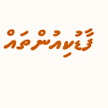ފާޑުކިއުންތައް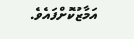އަމާޒުކޮށްފައެވެ.